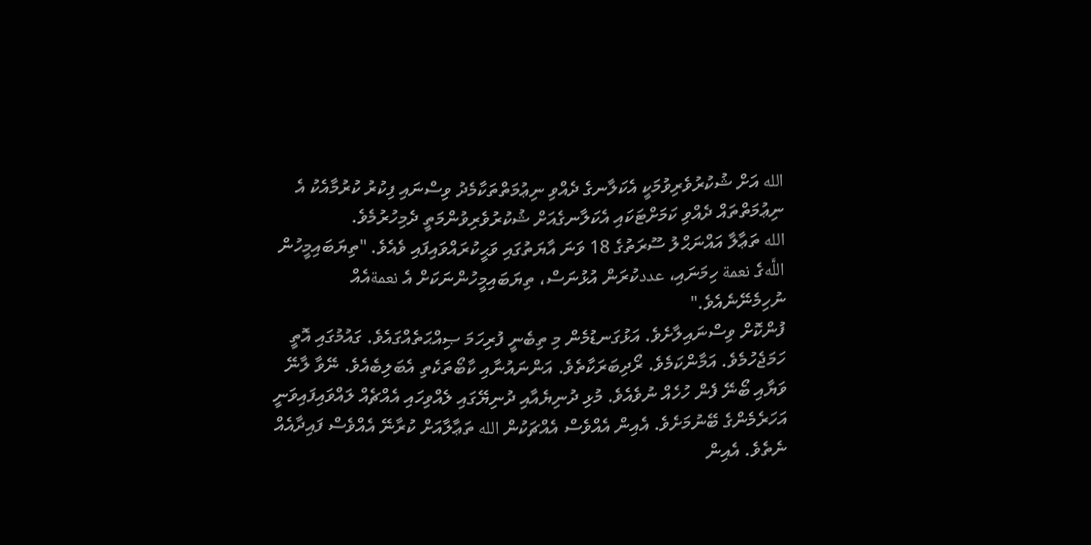الله އަށް ޝުކުރުވެރިވުމަކީ އެކަލާނގެ ދެއްވި ނިޢުމަތްތަކާމެދު ވިސްނައި ފިކުރު ކުރުމާއެކު އެ ނިޢުމަތްތައް ދެއްވި ކަމަށްޓަކައި އެކަލާނގެއަށް ޝުކުރުވެރިވުންމަތީ ދެމިހުރުމެވެ.
الله ތަޢާލާ އައްނަޙްލު ސޫރަތުގެ 18 ވަނަ އާޔަތުގައި ވަޙީކުރައްވައިފައި ވެއެވެ. "ތިޔަބައިމީހުން اللَّهގެ نعمة ހިމަނައި، عددކުރަން އުޅުނަސް، ތިޔަބައިމީހުންނަކަށް އެ نعمةއެއް ނުހިމެނޭނެއެވެ."
ފުންކޮށް ވިސްނައިލާށެވެ. އަޅުގަނޑުމެން މި ތިބެނީ ފުރިހަމަ ޞިއްޙަތެއްގައެވެ. ގައުމުގައި އޮތީ ހަމަޖެހުމެވެ. އަމާންކަމެވެ. ރޯދިބަރަކާތެވެ. އަންނައުނާއި ކާބޯތަކެތި އެބަލިބެއެވެ. ނޭވާ ލާނޭ ވަޔާއި ބޯނޭ ފެން ހުހެއް ނުވެއެވެ. މުޅި ދުނިޔެއާއި ދުނިޔޭގައި ލެއްވިހައި އެއްޗެއް ލައްވައިފައިވަނީ އަހަރެމެންގެ ބޭނުމަށެވެ. އެއިން އެއްވެސް އެއްޗަކުން الله ތަޢާލާއަށް ކުރާނޭ އެއްވެސް ފައިދާއެއް ނެތެވެ. އެއިން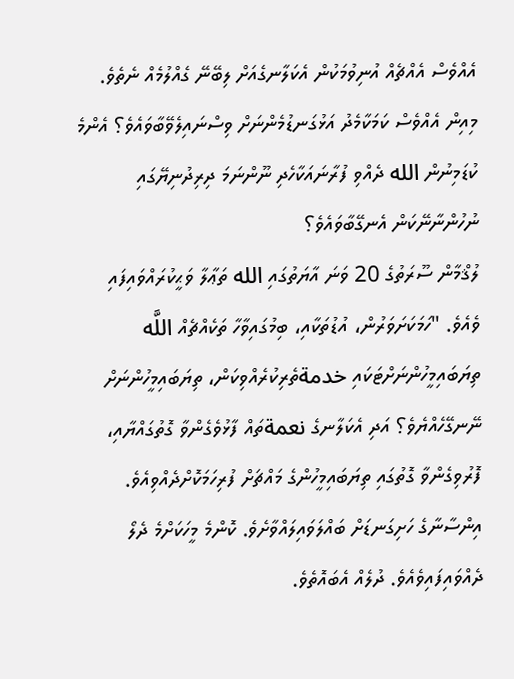އެއްވެސް އެއްޗެއް އުނިވުމަކުން އެކަލާނގެއަށް ލިބޭނޭ ގެއްލުމެއް ނެތެވެ. މިއިން އެއްވެސް ކަމަކާމެދު އަޅުގަނޑުމެންނަށް ވިސްނައިލެވޭބާވައެވެ؟ އެންމެ ކުޑަމިނުން الله ދެއްވި ފުރާނައަކާހެދި ނޫންނަމަ ދިރިދުނިޔޭގައި ނުހުންނާނޭކަން އެނގޭބާވައެވެ؟
ލުޤްމާން ސޫރަތުގެ 20 ވަނަ އާޔަތުގައި الله ތަޢާލާ ވަޙީކުރައްވައިފައި ވެއެވެ. "ހަމަކަށަވަރުން، އުޑުތަކާއި، ބިމުގައިވާހާ ތަކެއްޗެއް اللَّه ތިޔަބައިމީހުންނަށްޓަކައި خدمةތެރިކުރެއްވިކަން، ތިޔަބައިމީހުންނަށް ނޭނގޭހެއްޔެވެ؟ އަދި އެކަލާނގެ نعمةތައް ފާޅުވެގެންވާ ގޮތުގައްޔާއި، ފޮރުވިގެންވާ ގޮތުގައި ތިޔަބައިމީހުންގެ މައްޗަށް ފުރިހަމަކޮށްދެއްވިއެވެ.
އިންސާނާގެ ހަށިގަނޑަށް ބައްލަވައިލައްވާށެވެ. ކޮންމެ މީހަކަށްމެ ދެލޯ ދެއްވައިފައިވެއެވެ. ދުލެއް އެބައޮތެވެ.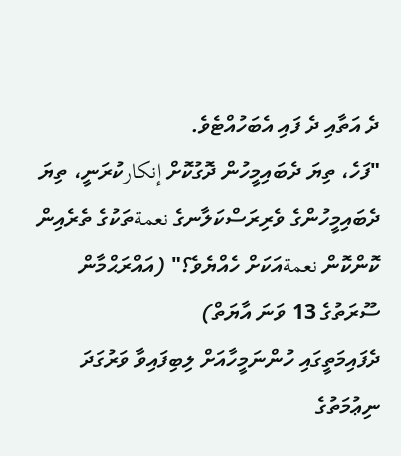ދެ އަތާއި ދެ ފައި އެބަހުއްޓެވެ.
"ފަހެ، ތިޔަ ދެބައިމީހުން ދޮގުކޮށް إنكارކުރަނީ، ތިޔަ ދެބައިމީހުންގެ ވެރިރަސްކަލާނގެ نعمةތަކުގެ ތެރެއިން ކޮންކޮން نعمةއަކަށް ހެއްޔެވެ؟" (އައްރަޙްމާން ސޫރަތުގެ 13 ވަނަ އާޔަތް)
ދެފައިމަތީގައި ހުންނަމީހާއަށް ލިބިފައިވާ ވަރުގަދަ ނިޢުމަތުގެ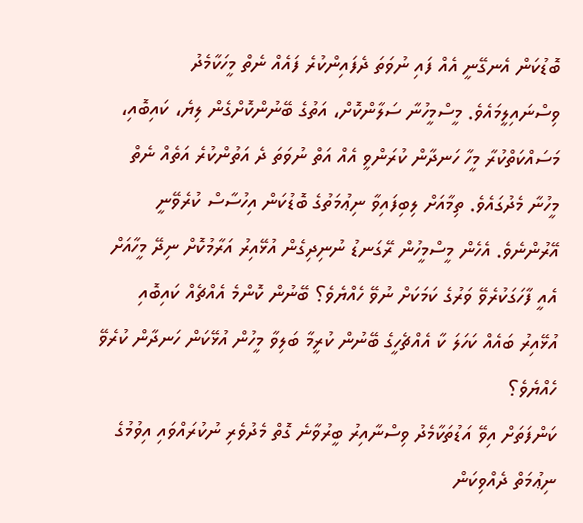ބޮޑުކަން އެނގޭނީ އެއް ފައި ނުވަތަ ދެފައިންކުރެ ފައެއް ނެތް މީހަކާމެދު ވިސްނައިލީމައެވެ. މީސްމީހުނާ ސަލާންކޮށް، އަތުގެ ބޭނުންކޮށްގެން ލިޔެ، ކައިބޮއި، މަސައްކަތްކުރާ މީހާ ހަނދާން ކުރަންވީ އެއް އަތް ނުވަތަ ދެ އަތުންކުރެ އަތެއް ނެތް މީހުނާ މެދުގައެވެ. ތިމާއަށް ލިބިފައިވާ ނިޢުމަތުގެ ބޮޑުކަން އިހުސާސް ކުރެވޭނީ އޭރުންނެވެ. އެހެން މީސްމީހުން ރޭގަނޑު ނުނިދިގެން އުޅޭއިރު އަރާމުކޮށް ނިދޭ މީހާއަށް އެއީ ފާހަގަކުރެވޭ ވަރުގެ ކަމަކަށް ނުވޭ ހެއްޔެވެ؟ ބޭނުން ކޮންމެ އެއްޗެއް ކައިބޮއި އުޅޭއިރު ބައެއް ކަހަލަ ކާ އެއްޗެހީގެ ބޭނުން ކުރީމާ ބަލިވާ މީހުން އުޅޭކަން ހަނދާން ކުރެވޭ ހެއްޔެވެ؟
ކަންފަތަށް އިވޭ އަޑުތަކާމެދު ވިސްނާއިރު ބީރުވާނެ ގޮތް މެދުވެރި ނުކުރައްވައި އިވުމުގެ ނިޢުމަތް ދެއްވިކަން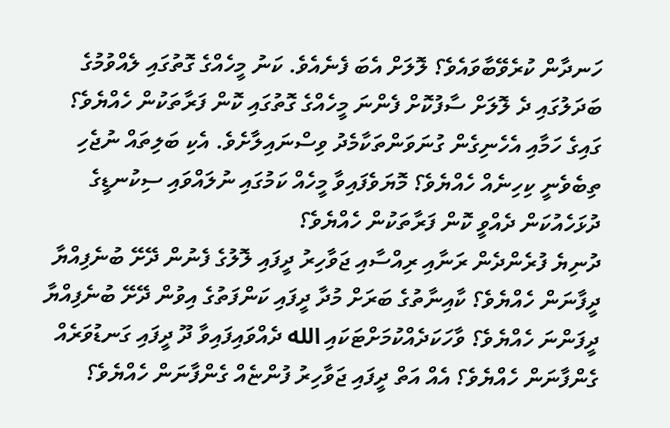ހަނދާން ކުރެވޭބާވައެވެ؟ ލޮލަށް އެބަ ފެނެއެވެ. ކަނު މީހެއްގެ ގޮތުގައި ލެއްވުމުގެ ބަދަލުގައި ދެ ލޮލަށް ސާފުކޮށް ފެންނަ މީހެއްގެ ގޮތުގައި ކޮން ފަރާތަކުން ހެއްޔެވެ؟ ގައިގެ ހަމާއި އެހެނިގެން ގުނަވަންތަކާމެދު ވިސްނައިލާށެވެ. އެކި ބަލިތައް ނުޖެހި ތިބެވެނީ ކިހިނެއް ހެއްޔެވެ؟ މޮޔަވެފައިވާ މީހެއް ކަމުގައި ނުލައްވައި ސިކުނޑީގެ ދުޅަހެއުކަން ދެއްވީ ކޮން ފަރާތަކުން ހެއްޔެވެ؟
ދުނިޔެ ފުރެންދެން ރަނާއި ރިއްސާއި ޖަވާހިރު ދީފައި ލޮލުގެ ފެނުން ދޭށޭ ބުނެފިއްޔާ ދީފާނަން ހެއްޔެވެ؟ ކާއިނާތުގެ ބަރަށް މުދާ ދީފައި ކަންފަތުގެ އިވުން ދޭށޭ ބުނެފިއްޔާ ދީފަންނަ ހެއްޔެވެ؟ ވާހަކަދެއްކުމަށްޓަކައި الله ދެއްވައިފައިވާ ދޫ ދީފައި ގަނޑުވަރެއް ގެންފާނަން ހެއްޔެވެ؟ އެއް އަތް ދީފައި ޖަވާހިރު ފުންޏެއް ގެންފާނަން ހެއްޔެވެ؟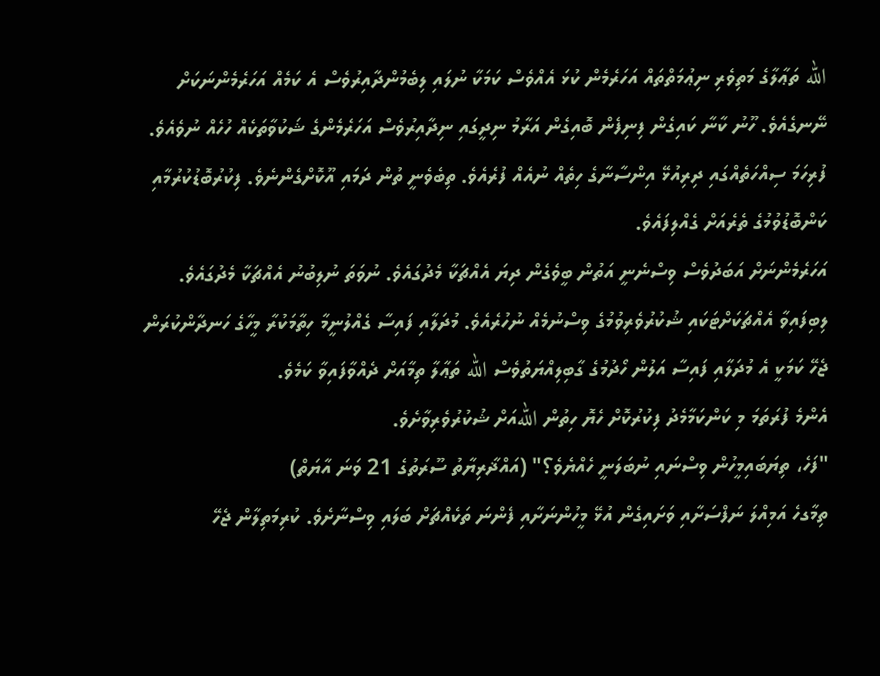الله ތަޢާލާގެ މަތިވެރި ނިޢުމަތްތައް އަހަރެމެން ކުޅަ އެއްވެސް ކަމަކާ ނުލައި ލިބެމުންދާއިރުވެސް އެ ކަމެއް އަހަރެމެންނަކަށް ނޭނގެއެވެ. ހޫނު ކާނާ ކައިގެން ފިނިފެން ބޮއިގެން އަރާމު ނިދީގައި ނިދާއިރުވެސް އަހަރެމެންގެ ޝަކުވާތަކެއް ހުހެއް ނުވެއެވެ. ފުރިހަމަ ސިއްހަތެއްގައި ދިރިއުޅޭ އިންސާނާގެ ހިތެއް ނުއެއް ފުރެއެވެ. ތިބެވެނީ ތުން ދަމައި އޫކޮށްގެންނެވެ. ފިކުރުބޮޑުކުރުމާއި ކަންބޮޑުވުމުގެ ތެރެއަށް ގެއްލިފައެވެ.
އަހަރެމެންނަށް އަބަދުވެސް ވިސްނެނީ އަތުން ބީވެގެން ދިޔަ އެއްޗަކާ މެދުގައެވެ. ނުވަތަ ނުލިބުނު އެއްޗަކާ މެދުގައެވެ. ލިބިފައިވާ އެއްޗަކަށްޓަކައި ޝުކުރުވެރިވުމުގެ ވިސްނުމެއް ނުހުރެއެވެ. މުދަލާއި ފައިސާ ގެއްލުނީމާ ހިތާމަކުރާ މީހާގެ ހަނދާންކުރަން ޖެހޭ ކަމަކީ އެ މުދަލާއި ފައިސާ އަލުން ހޯދުމުގެ ގާބިލިއްޔަތުވެސް الله ތަޢާލާ ތިމާއަށް ދެއްވާފައިވާ ކަމެވެ.
އެންމެ ފުރަތަމަ މި ކަންކަމާމެދު ފިކުރުކޮށް ހެޔޮ ހިތުން اللهއަށް ޝުކުރުވެރިވާށެވެ.
"ފަހެ، ތިޔަބައިމީހުން ވިސްނައި ނުބަލަނީ ހެއްޔެވެ؟" (އައްޛާރިޔާތު ސޫރަތުގެ 21 ވަނަ އާޔަތް)
ތިމާގހެ އަމިއްލަ ނަފްސަށާއި ވަށައިގެން އުޅޭ މީހުންނަށާއި ފެންނަ ތަކެއްޗަށް ބަލައި ވިސްނާށެވެ. ކުރިމަތިލާން ޖެހޭ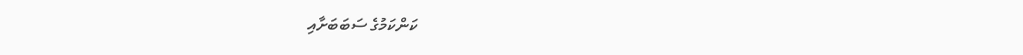ކަންކަމުގެ ސަބަބަށާއި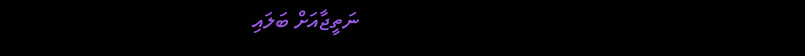ނަތީޖާއަށް ބަލައި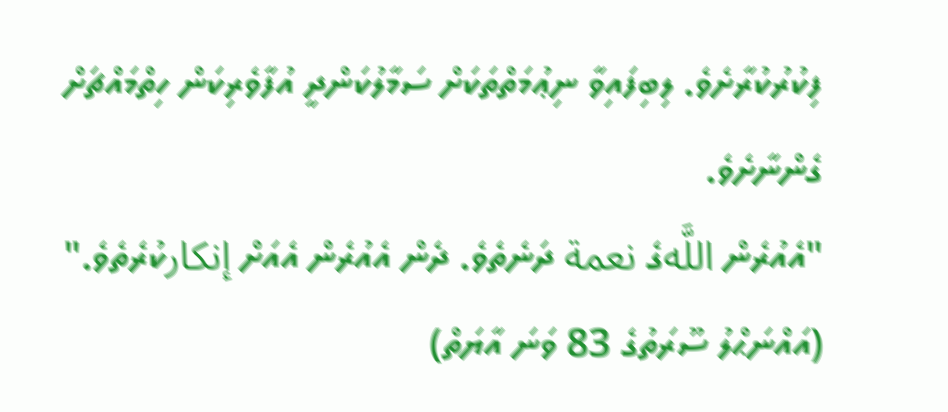ފިކުރުކުރާށެވެ. ލިބިފައިވާ ނިޢުމަތްތަކަށް ސަމާލުކަންދީ އުފާވެރިކަން ހިތްމައްޗަށް ގެންނާށެވެ.
"އެއުރެން اللَّهގެ نعمة ދަނެތެވެ. ދެން އެއުރެން އެއަށް إنكارކުރެތެވެ." (އައްނަޙްލު ސޫރަތުގެ 83 ވަނަ އާޔަތް)